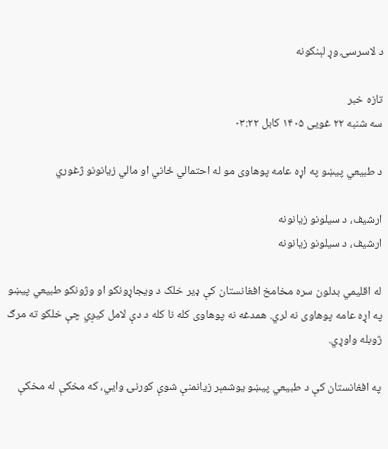د لاسرسۍ وړ لېنکونه

تازه خبر
سه شنبه ۲۲ غویی ۱۴۰۵ کابل ۰۳:۲۲

د طبیعي پیښو په اړه عامه پوهاوی مو له احتمالي ځاني او مالي زیانونو ژغوري

ارشیف، د سیلونو زیانونه
ارشیف، د سیلونو زیانونه

له اقلیمي بدلون سره مخامخ افغانستان کې ډیر خلک د ویجاړونکو او وژونکو طبیعي پیښو په اړه عامه پوهاوی نه لري. همدغه نه پوهاوی کله نا کله د دې لامل کیږي چې خلکو ته مرګ ژوبله واوړي.

په افغانستان کې د طبیعي پیښو یوشمېر زیانمنې شوې کورنۍ وایي، که مخکې له مخکې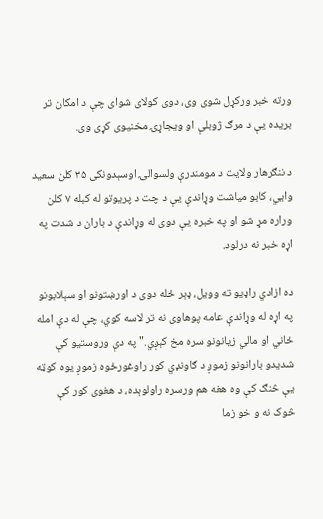ورته خبر ورکړل شوی وی، دوی کولای شوای چې د امکان تر بریده یې د مرګ ژوبلې او ویجاړۍ مخنیوی کړی وی.

د ننګرهار ولایت د مومندرې ولسوالۍ اوسېدونکی ۳۵ کلن سعید وایي، کابو میاشت وړاندې یې د چت د پریوتو له کبله ۷ کلن وراره مړ شو او په خبره یې دوی له وړاندې د باران د شدت په اړه خبر نه درلود.

ده ازادي راډیو ته وویل، ډېر ځله دوی د اورښتونو او سېلابونو په اړه له وړاندې عامه پوهاوی نه تر لاسه کوي، چې له دې امله ځاني او مالي زیانونو سره مخ کېږي."په دې وروستیو کې شدیدو بارانونو زموږ د ګاونډي کور راوغورځوه زموږ یوه کوټه یې څنګ کې وه هغه هم ورسره راولوېده، د هغوی کور کې څوک نه و خو زما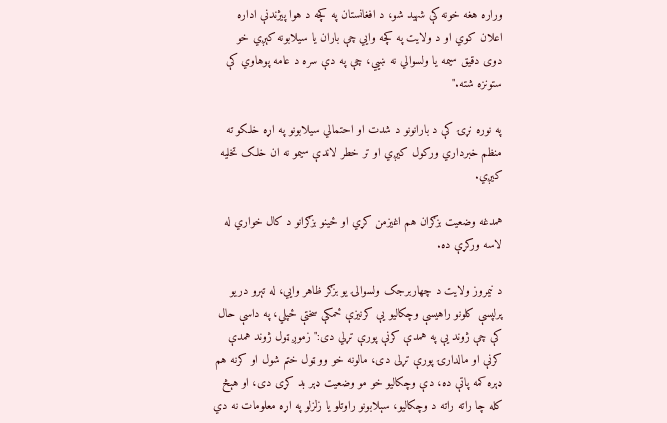وراره هغه خونه کې شهید شو، د افغانستان په کچه د هوا پیژندنې اداره اعلان کوي او د ولایت په کچه وایي چې باران یا سیلابونه کېږي خو دوی دقیق سیمه یا ولسوالي نه ښیي، چې په دې سره د عامه پوهاوي کې ستونزه شته."

په نوره نړۍ کې د بارانونو د شدت او احتمالي سیلابونو په اړه خلکو ته منظم خبرداري ورکول کیږي او تر خطر لاندې سیمو نه ان خلک تخلیه کیږي.

همدغه وضعیت بزګران هم اغیزمن کړي او ځينو بزګرانو د کال خواري له لاسه ورکړې ده.

د نیمروز ولایت د چهاربرجک ولسوالۍ یو بزګر ظاهر وایي، له تېرو دریو پرلپسې کلونو راهیسې وچکالیو یې کرنیزې ځمکې سختې ځپلي، په داسې حال کې چې ژوند یې په همدې کرنې پورې تړلي دی:"زموږ ټول ژوند همدې کرنې او مالدارۍ پورې تړلی دی، مالونه خو وو ټول ختم شول او کرنه هم ډېره کمه پاتې ده، دې وچکالیو خو مو وضعیت ډېر بد کړی دی، او هېڅ کله چا راته راته د وچکالیو، سېلابونو راوتلو یا زلزلو په اړه معلومات نه دي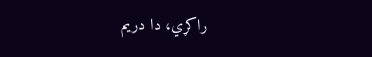راکړي، دا دریم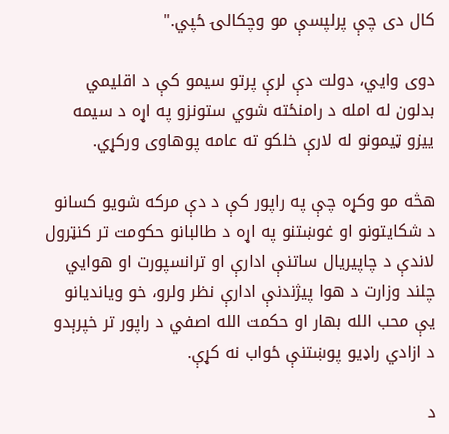کال دی چې پرلپسې مو وچکالۍ ځپي."

دوی وايي، دولت دې لرې پرتو سیمو کې د اقلیمي بدلون له امله د رامنځته شوي ستونزو په اړه د سیمه ییزو ټیمونو له لارې خلکو ته عامه پوهاوی ورکړي.

هڅه مو وکړه چې په راپور کې د دې مرکه شویو کسانو د شکایتونو او غوښتنو په اړه د طالبانو حکومت تر کنټرول لاندې د چاپیریال ساتنې ادارې او ترانسپورت او هوایي چلند وزارت د هوا پیژندنې ادارې نظر ولرو، خو ویاندیانو یې محب الله بهار او حکمت الله اصفي د راپور تر خپرېدو د ازادي راډیو پوښتنې ځواب نه کړې.

د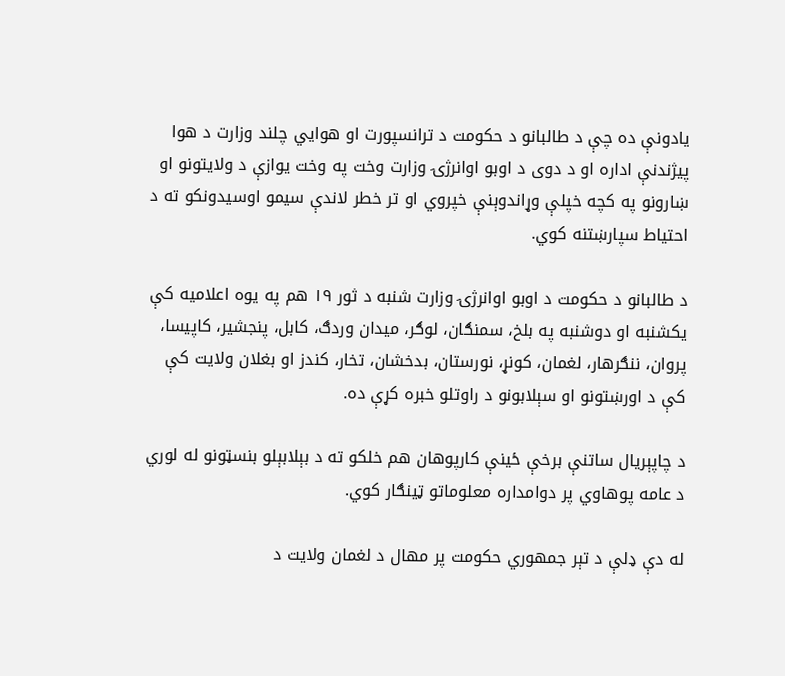یادونې ده چې د طالبانو د حکومت د ترانسپورت او هوایي چلند وزارت د هوا پیژندنې اداره او د دوی د اوبو اوانرژۍ وزارت وخت په وخت یوازې د ولایتونو او ښارونو په کچه خپلې وړاندوېنې خپروي او تر خطر لاندې سیمو اوسیدونکو ته د احتياط سپارښتنه کوي.

د طالبانو د حکومت د اوبو اوانرژۍ وزارت شنبه د ثور ۱۹ هم په یوه اعلامیه کې یکشنبه او دوشنبه په بلخ، سمنګان، لوګر، میدان وردګ، کابل، پنجشیر، کاپیسا، پروان، ننګرهار، لغمان، کونړ، نورستان، بدخشان، تخار، کندز او بغلان ولایت کې کې د اورښتونو او سېلابونو د راوتلو خبره کړې ده.

د چاپېریال ساتنې برخې ځینې کارپوهان هم خلکو ته د بېلابېلو بنسټونو له لوري د عامه پوهاوي پر دوامداره معلوماتو ټینګار کوي.

له دې ډلې د تېر جمهوري حکومت پر مهال د لغمان ولایت د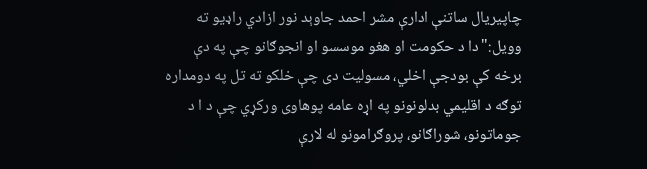چاپیریال ساتنې ادارې مشر احمد جاوېد نور ازادي راډیو ته وویل:"دا د حکومت او هغو موسسو او انجوګانو چې په دې برخه کې بودجې اخلي، مسولیت دی چې خلکو ته تل په دومداره توګه د اقلیمي بدلونونو په اړه عامه پوهاوی ورکړي چې د ا د جوماتونو، شوراګانو، پروګرامونو له لارې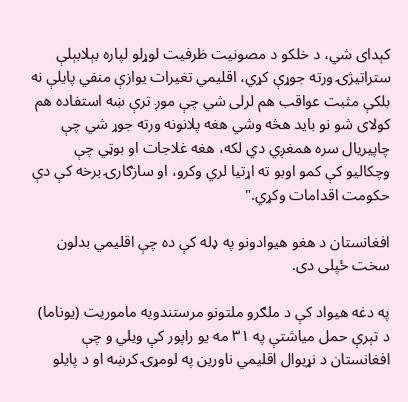کېدای شي، د خلکو د مصونیت ظرفیت لوړلو لپاره بېلابېلې ستراتیژۍ ورته جوړې کړي، اقلیمي تغیرات یوازې منفي پایلې نه بلکې مثبت عواقب هم لرلی شي چې موږ ترې ښه استفاده هم کولای شو نو باید هڅه وشي هغه پلانونه ورته جوړ شي چې چاپیریال سره همغږي دي لکه، هغه غلاجات او بوټي چې وچکالیو کې کمو اوبو ته اړتیا لري وکرو، او سازګارۍ برخه کې دې حکومت اقدامات وکړي."

افغانستان د هغو هیوادونو په ډله کې ده چې اقلیمي بدلون سخت ځپلی دی.

په دغه هیواد کې د ملګرو ملتونو مرستندویه ماموریت (یوناما) د تېرې حمل میاشتې په ۳۱ مه یو راپور کې ویلي و چې افغانستان د نړیوال اقلیمي ناورین په لومړۍ کرښه او د پایلو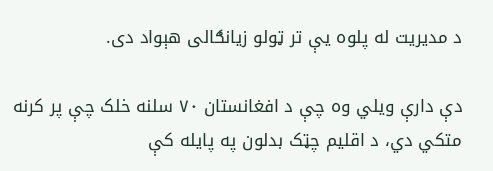د مدیریت له پلوه یې تر ټولو زیانګالی هېواد دی.

دې دارې ویلي وه چې د افغانستان ۷۰ سلنه خلک چې پر کرنه متکي دي، د اقلیم چټک بدلون په پایله کې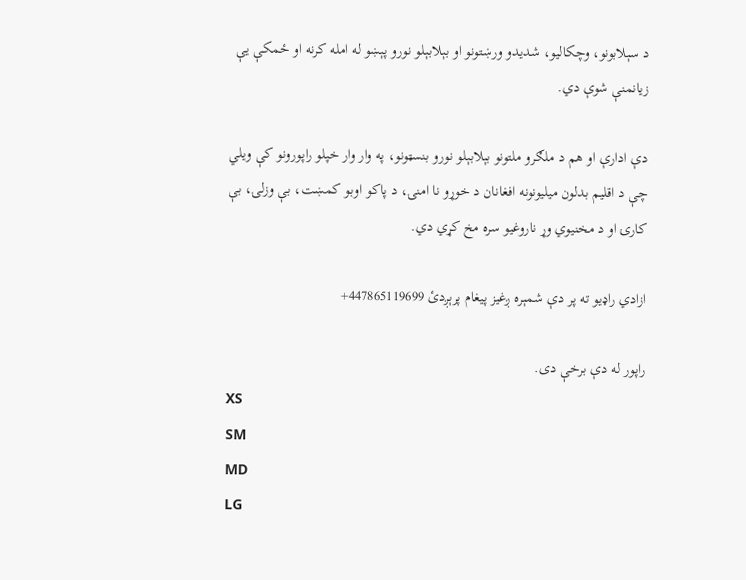د سېلابونو، وچکالیو، شدیدو ورښتونو او بېلابېلو نورو پېښو له امله کرنه او ځمکې یې زیانمنې شوې دي.

دې ادارې او هم د ملګرو ملتونو بېلابېلو نورو بنسټونو، په وار وار خپلو راپورونو کې ویلي چې د اقلیم بدلون میلیونونه افغانان د خوړو نا امنۍ، د پاکو اوبو کمښت، بې وزلۍ، بې کارۍ او د مخنیوي وړ ناروغیو سره مخ کړي دي.

ازادي راډیو ته پر دې شمېره ږغیز پیغام پرېږدئ 447865119699+

راپور له دې برخې دی.
XS
SM
MD
LG